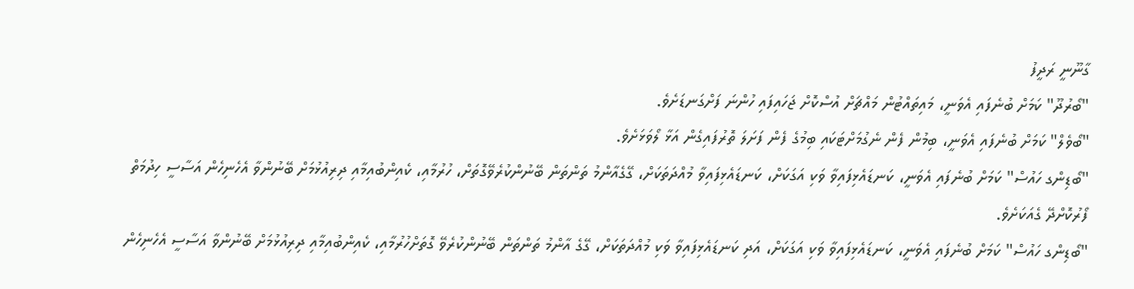ގާނޫނީ ރަދީފު
"ބޯރުދޫ" ކަމަށް ބުނެފައި އެވަނީ، މައިތައްޓުން މައްޗަށް އުސްކޮށް ޖަހައިފައި ހުންނަ ފަށްގަނޑަށެވެ.
"ބޯވެލް" ކަމަށް ބުނެފައި އެވަނީ، ބިމުން ފެން ނެގުމަށްޓަކައި ބިމުގެ ފެން ފަށަލަ ތޮރުފައިގެން އަޅާ ލޯވަޅަށެވެ.
"ބޯޑިންގ ހައުސް" ކަމަށް ބުނެފައި އެވަނީ، ކަނޑައެޅިފައިވާ ވަކި އަގަކަށް، ކަނޑައެޅިފައިވާ މުއްދަތަކަށް، ގޭގެއާންމު ތަންތަން ބޭނުންކުރެވޭގޮތަށް، ހުރުމާއި، ކެއިންބުއިމާއި ދިރިއުޅުމަށް ބޭނުންވާ އެހެނިހެން އަސާސީ ހިދުމަތް ފޯރުކޮށްދޭ ގެއަކަށެވެ.
"ބޯޑިންގ ހައުސް" ކަމަށް ބުނެފައި އެވަނީ، ކަނޑައެޅިފައިވާ ވަކި އަގަކަށް، އަދި ކަނޑައެޅިފައިވާ ވަކި މުއްދަތަކަށް، ގޭގެ އާންމު ތަންތަން ބޭނުންކުރެވޭ ގޮތަށްހުރުމާއި، ކެއިންބުއިމާއި ދިރިއުޅުމަށް ބޭނުންވާ އަސާސީ އެހެނިހެން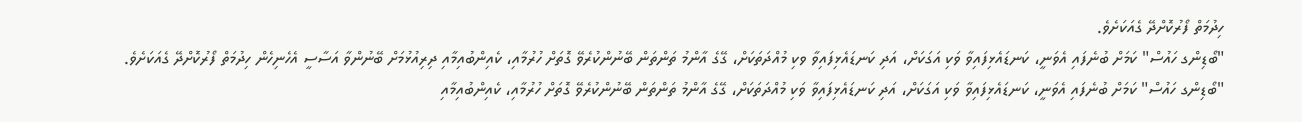ހިދުމަތް ފޯރުކޮށްދޭ ގެއަކަށެވެ.
"ބޯޑިންގ ހައުސް" ކަމަށް ބުނެފައި އެވަނީ، ކަނޑައެޅިފައިވާ ވަކި އަގަކަށް، އަދި ކަނޑައެޅިފައިވާ ވކި މުއްދަތަކަށް، ގޭގެ އާންމު ތަންތަން ބޭނުންކުރެވޭ ގޮތަށް ހުރުމާއި، ކެއިންބުއިމާއި ދިރިއުޅުމަށް ބޭނުންވާ އަސާސީ އެހެނިހެން ހިދުމަތް ފޯރުކޮށްދޭ ގެއަކަށެވެ.
"ބޯޑިންގ ހައުސް" ކަމަށް ބުނެފައި އެވަނީ، ކަނޑައެޅިފައިވާ ވަކި އަގަކަށް، އަދި ކަނޑައެޅިފައިވާ ވަކި މުއްދަތަކަށް، ގޭގެ އާންމު ތަންތަން ބޭނުންކުރެވޭ ގޮތަށް ހުރުމާއި، ކެއިންބުއިމާއި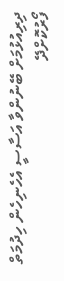ދިރިއުޅުމަށް ބޭނުންވާ އަސާސީ އެހެނިހެން ހިދުމަތް ފޯރުކޮށްދޭ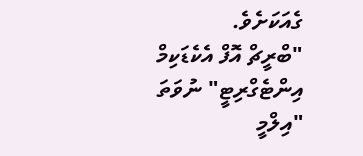ގެއަކަށެވެ.
"ބްރީޗް އޮފް އެކެޑަކިމް އިންޓެގްރިޓީ" ނުވަތަ "އިލްމީ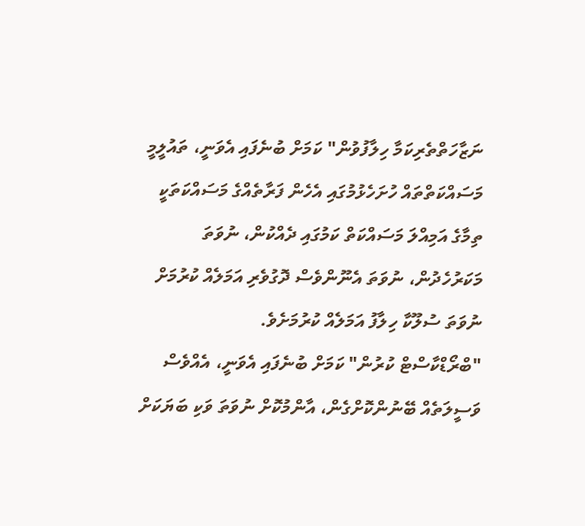ނަޒާހަތްތެރިކަމާ ހިލާފުވުން" ކަމަށް ބުނެފައި އެވަނީ، ތައުލީމީ މަސައްކަތްތައް ހުށަހެޅުމުގައި އެހެން ފަރާތެއްގެ މަސައްކަތަކީ ތިމާގެ އަމިއްލަ މަސައްކަތް ކަމުގައި ދެއްކުން، ނުވަތަ މަކަރުހެދުން، ނުވަތަ އެނޫންވެސް ދޮގުވެރި އަމަލެއް ކުރުމަށް ނުވަތަ ސުލޫކާ ހިލާފު އަމަލެއް ކުރުމަށެވެ.
"ބްރޯޑްކާސްޓް ކުރުން" ކަމަށް ބުނެފައި އެވަނީ، އެއްވެސް ވަސީލަތެއް ބޭނުންކޮށްގެން، އާންމުކޮށް ނުވަތަ ވަކި ބަޔަކަށް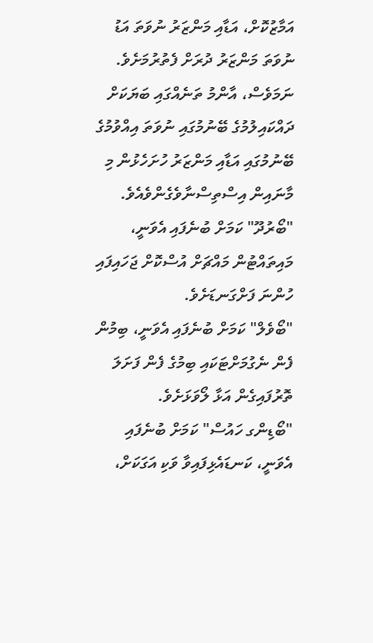އަމާޒުކޮށް، އަޑާއި މަންޒަރު ނުވަތަ އަޑު ނުވަތަ މަންޒަރު ދުރަށް ފެތުރުމަށެވެ. ނަމަވެސް، އާންމު ތަނެއްގައި ބަޔަކަށް ދައްކައިލުމުގެ ބޭނުމުގައި ނުވަތަ އިއްވުމުގެ ބޭނުމުގައި އަޑާއި މަންޒަރު ހުށަހެޅުން މި މާނައިން އިސްތިސްނާވެގެންވެއެވެ.
"ބޯރުދޫ" ކަމަށް ބުނެފައި އެވަނީ، މައިތައްޓުން މައްޗަށް އުސްކޮށް ޖަހައިފައި ހުންނަ ފަށްގަނޑަށެވެ.
"ބޯވެލް" ކަމަށް ބުނެފައި އެވަނީ، ބިމުން ފެން ނެގުމަށްޓަކައި ބިމުގެ ފެން ފަށަލަ ތޮރުފައިގެން އަޅާ ލޯވަޅަށެވެ.
"ބޯޑިންގ ހައުސް" ކަމަށް ބުނެފައި އެވަނީ، ކަނޑައެޅިފައިވާ ވަކި އަގަކަށް،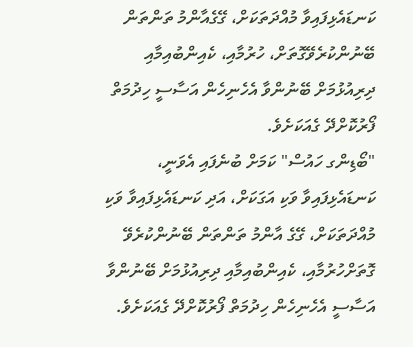ކަނޑައެޅިފައިވާ މުއްދަތަކަށް، ގޭގެއާންމު ތަންތަން ބޭނުންކުރެވޭގޮތަށް، ހުރުމާއި، ކެއިންބުއިމާއި ދިރިއުޅުމަށް ބޭނުންވާ އެހެނިހެން އަސާސީ ހިދުމަތް ފޯރުކޮށްދޭ ގެއަކަށެވެ.
"ބޯޑިންގ ހައުސް" ކަމަށް ބުނެފައި އެވަނީ، ކަނޑައެޅިފައިވާ ވަކި އަގަކަށް، އަދި ކަނޑައެޅިފައިވާ ވަކި މުއްދަތަކަށް، ގޭގެ އާންމު ތަންތަން ބޭނުންކުރެވޭ ގޮތަށްހުރުމާއި، ކެއިންބުއިމާއި ދިރިއުޅުމަށް ބޭނުންވާ އަސާސީ އެހެނިހެން ހިދުމަތް ފޯރުކޮށްދޭ ގެއަކަށެވެ.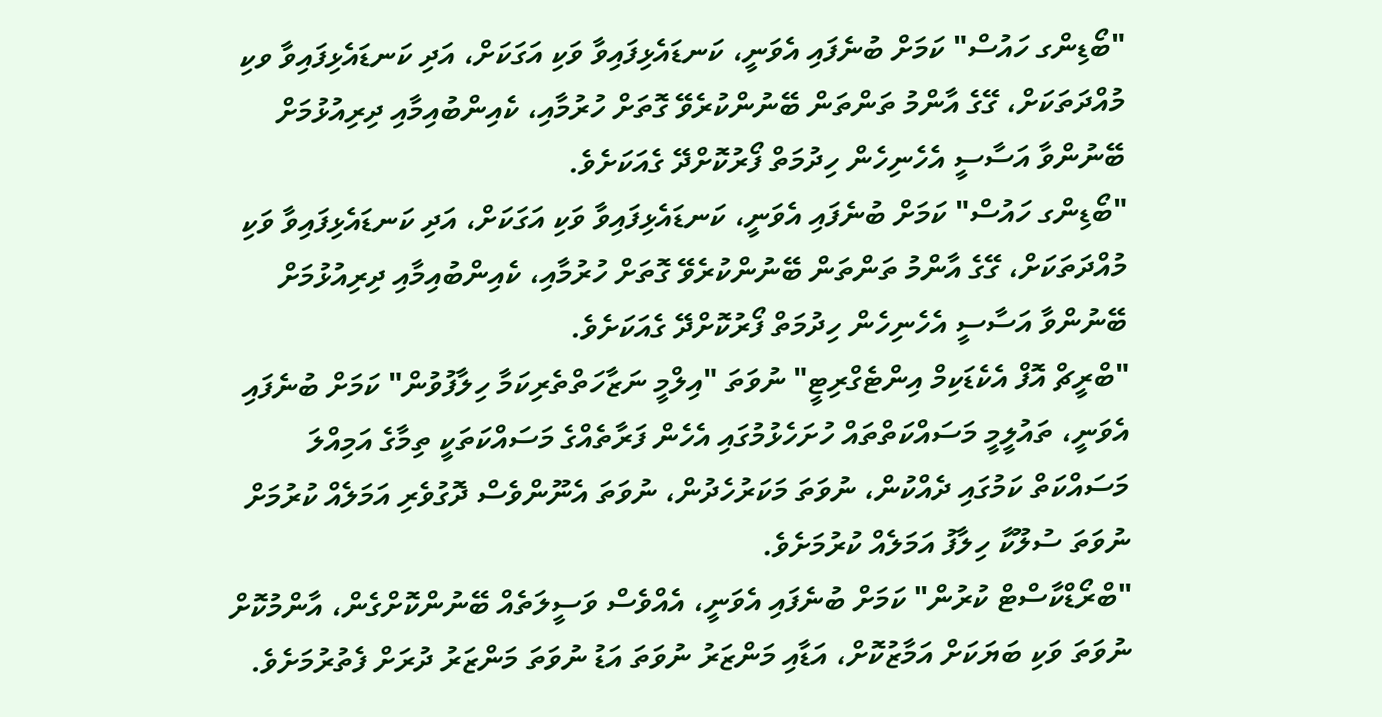"ބޯޑިންގ ހައުސް" ކަމަށް ބުނެފައި އެވަނީ، ކަނޑައެޅިފައިވާ ވަކި އަގަކަށް، އަދި ކަނޑައެޅިފައިވާ ވކި މުއްދަތަކަށް، ގޭގެ އާންމު ތަންތަން ބޭނުންކުރެވޭ ގޮތަށް ހުރުމާއި، ކެއިންބުއިމާއި ދިރިއުޅުމަށް ބޭނުންވާ އަސާސީ އެހެނިހެން ހިދުމަތް ފޯރުކޮށްދޭ ގެއަކަށެވެ.
"ބޯޑިންގ ހައުސް" ކަމަށް ބުނެފައި އެވަނީ، ކަނޑައެޅިފައިވާ ވަކި އަގަކަށް، އަދި ކަނޑައެޅިފައިވާ ވަކި މުއްދަތަކަށް، ގޭގެ އާންމު ތަންތަން ބޭނުންކުރެވޭ ގޮތަށް ހުރުމާއި، ކެއިންބުއިމާއި ދިރިއުޅުމަށް ބޭނުންވާ އަސާސީ އެހެނިހެން ހިދުމަތް ފޯރުކޮށްދޭ ގެއަކަށެވެ.
"ބްރީޗް އޮފް އެކެޑަކިމް އިންޓެގްރިޓީ" ނުވަތަ "އިލްމީ ނަޒާހަތްތެރިކަމާ ހިލާފުވުން" ކަމަށް ބުނެފައި އެވަނީ، ތައުލީމީ މަސައްކަތްތައް ހުށަހެޅުމުގައި އެހެން ފަރާތެއްގެ މަސައްކަތަކީ ތިމާގެ އަމިއްލަ މަސައްކަތް ކަމުގައި ދެއްކުން، ނުވަތަ މަކަރުހެދުން، ނުވަތަ އެނޫންވެސް ދޮގުވެރި އަމަލެއް ކުރުމަށް ނުވަތަ ސުލޫކާ ހިލާފު އަމަލެއް ކުރުމަށެވެ.
"ބްރޯޑްކާސްޓް ކުރުން" ކަމަށް ބުނެފައި އެވަނީ، އެއްވެސް ވަސީލަތެއް ބޭނުންކޮށްގެން، އާންމުކޮށް ނުވަތަ ވަކި ބަޔަކަށް އަމާޒުކޮށް، އަޑާއި މަންޒަރު ނުވަތަ އަޑު ނުވަތަ މަންޒަރު ދުރަށް ފެތުރުމަށެވެ.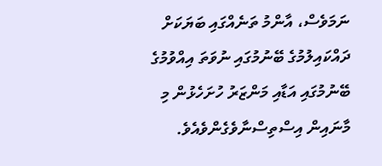ނަމަވެސް، އާންމު ތަނެއްގައި ބަޔަކަށް ދައްކައިލުމުގެ ބޭނުމުގައި ނުވަތަ އިއްވުމުގެ ބޭނުމުގައި އަޑާއި މަންޒަރު ހުށަހެޅުން މި މާނައިން އިސްތިސްނާވެގެންވެއެވެ.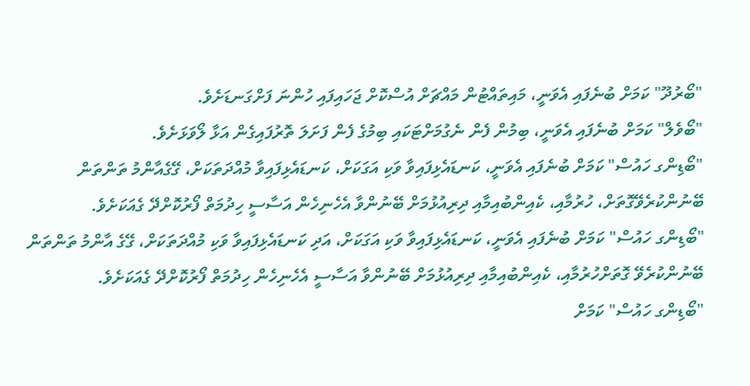"ބޯރުދޫ" ކަމަށް ބުނެފައި އެވަނީ، މައިތައްޓުން މައްޗަށް އުސްކޮށް ޖަހައިފައި ހުންނަ ފަށްގަނޑަށެވެ.
"ބޯވެލް" ކަމަށް ބުނެފައި އެވަނީ، ބިމުން ފެން ނެގުމަށްޓަކައި ބިމުގެ ފެން ފަށަލަ ތޮރުފައިގެން އަޅާ ލޯވަޅަށެވެ.
"ބޯޑިންގ ހައުސް" ކަމަށް ބުނެފައި އެވަނީ، ކަނޑައެޅިފައިވާ ވަކި އަގަކަށް، ކަނޑައެޅިފައިވާ މުއްދަތަކަށް، ގޭގެއާންމު ތަންތަން ބޭނުންކުރެވޭގޮތަށް، ހުރުމާއި، ކެއިންބުއިމާއި ދިރިއުޅުމަށް ބޭނުންވާ އެހެނިހެން އަސާސީ ހިދުމަތް ފޯރުކޮށްދޭ ގެއަކަށެވެ.
"ބޯޑިންގ ހައުސް" ކަމަށް ބުނެފައި އެވަނީ، ކަނޑައެޅިފައިވާ ވަކި އަގަކަށް، އަދި ކަނޑައެޅިފައިވާ ވަކި މުއްދަތަކަށް، ގޭގެ އާންމު ތަންތަން ބޭނުންކުރެވޭ ގޮތަށްހުރުމާއި، ކެއިންބުއިމާއި ދިރިއުޅުމަށް ބޭނުންވާ އަސާސީ އެހެނިހެން ހިދުމަތް ފޯރުކޮށްދޭ ގެއަކަށެވެ.
"ބޯޑިންގ ހައުސް" ކަމަށް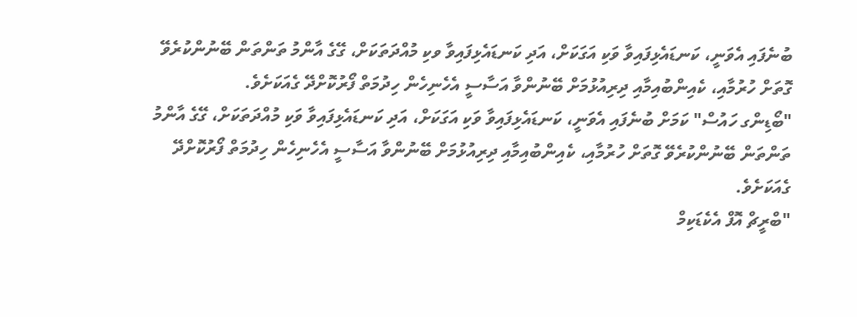ބުނެފައި އެވަނީ، ކަނޑައެޅިފައިވާ ވަކި އަގަކަށް، އަދި ކަނޑައެޅިފައިވާ ވކި މުއްދަތަކަށް، ގޭގެ އާންމު ތަންތަން ބޭނުންކުރެވޭ ގޮތަށް ހުރުމާއި، ކެއިންބުއިމާއި ދިރިއުޅުމަށް ބޭނުންވާ އަސާސީ އެހެނިހެން ހިދުމަތް ފޯރުކޮށްދޭ ގެއަކަށެވެ.
"ބޯޑިންގ ހައުސް" ކަމަށް ބުނެފައި އެވަނީ، ކަނޑައެޅިފައިވާ ވަކި އަގަކަށް، އަދި ކަނޑައެޅިފައިވާ ވަކި މުއްދަތަކަށް، ގޭގެ އާންމު ތަންތަން ބޭނުންކުރެވޭ ގޮތަށް ހުރުމާއި، ކެއިންބުއިމާއި ދިރިއުޅުމަށް ބޭނުންވާ އަސާސީ އެހެނިހެން ހިދުމަތް ފޯރުކޮށްދޭ ގެއަކަށެވެ.
"ބްރީޗް އޮފް އެކެޑަކިމް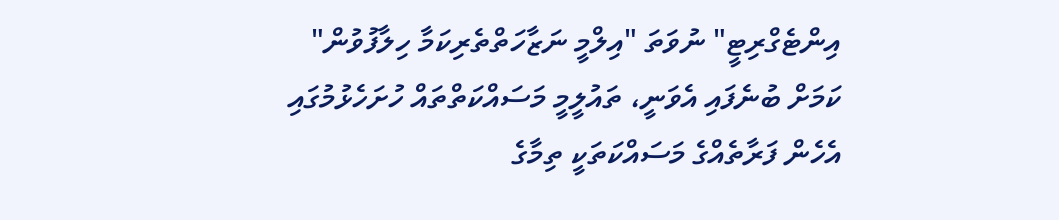އިންޓެގްރިޓީ" ނުވަތަ "އިލްމީ ނަޒާހަތްތެރިކަމާ ހިލާފުވުން" ކަމަށް ބުނެފައި އެވަނީ، ތައުލީމީ މަސައްކަތްތައް ހުށަހެޅުމުގައި އެހެން ފަރާތެއްގެ މަސައްކަތަކީ ތިމާގެ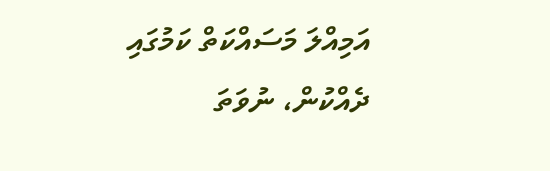އަމިއްލަ މަސައްކަތް ކަމުގައި ދެއްކުން، ނުވަތަ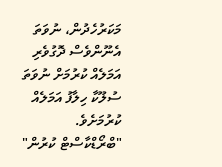މަކަރުހެދުން، ނުވަތަ އެނޫންވެސް ދޮގުވެރި އަމަލެއް ކުރުމަށް ނުވަތަ ސުލޫކާ ހިލާފު އަމަލެއް ކުރުމަށެވެ.
"ބްރޯޑްކާސްޓް ކުރުން"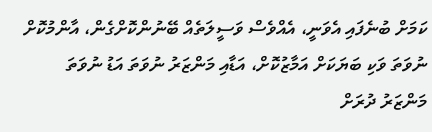ކަމަށް ބުނެފައި އެވަނީ، އެއްވެސް ވަސީލަތެއް ބޭނުންކޮށްގެން، އާންމުކޮށް ނުވަތަ ވަކި ބަޔަކަށް އަމާޒުކޮށް، އަޑާއި މަންޒަރު ނުވަތަ އަޑު ނުވަތަ މަންޒަރު ދުރަށް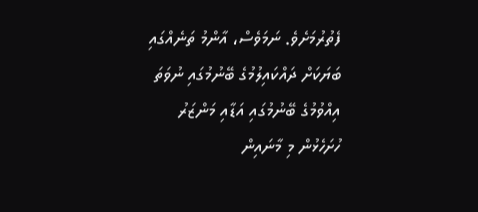ފެތުރުމަށެވެ. ނަމަވެސް، އާންމު ތަނެއްގައި ބަޔަކަށް ދައްކައިލުމުގެ ބޭނުމުގައި ނުވަތަ އިއްވުމުގެ ބޭނުމުގައި އަޑާއި މަންޒަރު ހުށަހެޅުން މި މާނައިން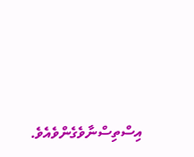އިސްތިސްނާވެގެންވެއެވެ.